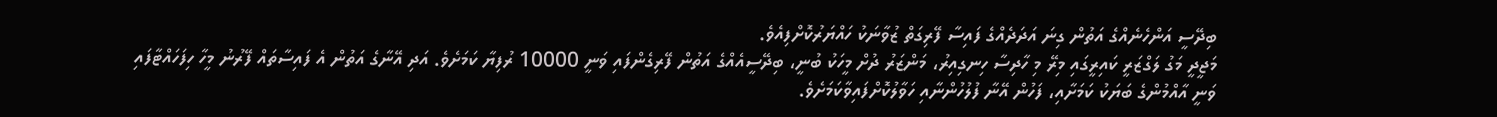ބިދޭސީ އަންހެނެއްގެ އަތުން ގިނަ އަދަދެއްގެ ފައިސާ ފޭރިގަތް ޒުވާނަކު ހައްޔަރުކޮށްފިއެވެ.
މަޖީދީ މަގު ލަގްޒަރީ ކައިރީގައި މިރޭ މި ހާދިސާ ހިނގިއިރު، މަންޒަރު ދުށް މީހަކު ބުނީ، ބިދޭސީއެއްގެ އަތުން ފޭރިގެންފައި ވަނީ 10000 ރުފިޔާ ކަމަށެވެ. އަދި އޭނާގެ އަތުން އެ ފައިސާތައް ފޭރުނު މީހާ ހިފަހައްޓާފައި ވަނީ އާއްމުންގެ ބަޔަކު ކަމަށާއި، ފަހުން އޭނާ ފުލުހުންނާއި ހަވާލުކޮށްފައިވާކަމަށެވެ.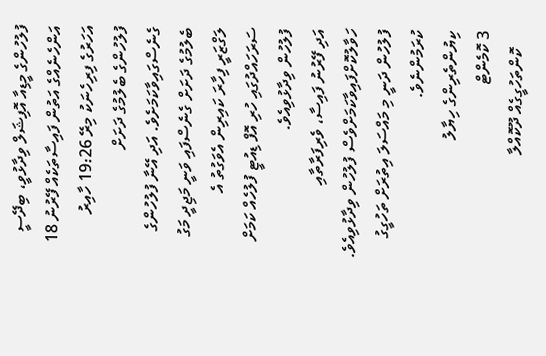ފުލުހުންގެ މީޑިއާ އޮފިޝަލް ވިދާޅުވީ، ބިދޭސީ އަންހެނެއްގެ އަތުން ފައިސާތަކެއް ފޭރުނު 18 އަހަރުގެ ފިރިހެނަކު މިރޭ 19:26 ހާއިރު ފުލުހުންގެ ބެލުމުގެ ދަށަށް ގެނެސްގައިވާކަމަށެވެ. އަދި އޭނާ ފުލުހުންގެ ބެލުމުގެ ދަށަށް ގެނެސްފައި ވަނީ މަޖިދީ މަގު ލަގްޒަރީ ފިހާރަ ކައިރިން އެވަގުތު އެ ސަރަހައްދުގައި ހުރި އޮފް ޑިއުޓީ ފުލުހެއް ކަމަށް ފުލުހުން ވިދާޅުވިއެވެ.
އަދި ފޭރުނު ފައިސާ، ވެރިފަރާތާއި ހަވާލުކޮށްފައިވާކަމަށްވެސް ފުލުހުން ވިދާޅުވިއެވެ.
ފުލުހުން ދަނީ މި މައްސަލަ އިތުރަށް ތަހުގީގު ކުރަމުންނެވެ.
ކިޔުންތެރިންގެ ހިޔާލު
3 ކޮމެންޓް
    ކޮންތަހުގީގެއް ދޫކޮއްލާ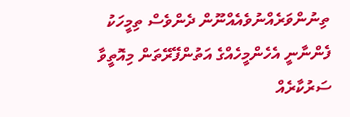ތިނުންވަރެއްނުވެއެއްނޫން ދެންވެސް ތިމީހަކު ފެންނާނީ އެހެންމީހެއްގެ އަތުންފޭރޭތަން މިއޮތީވާ ސަރުކާރެއް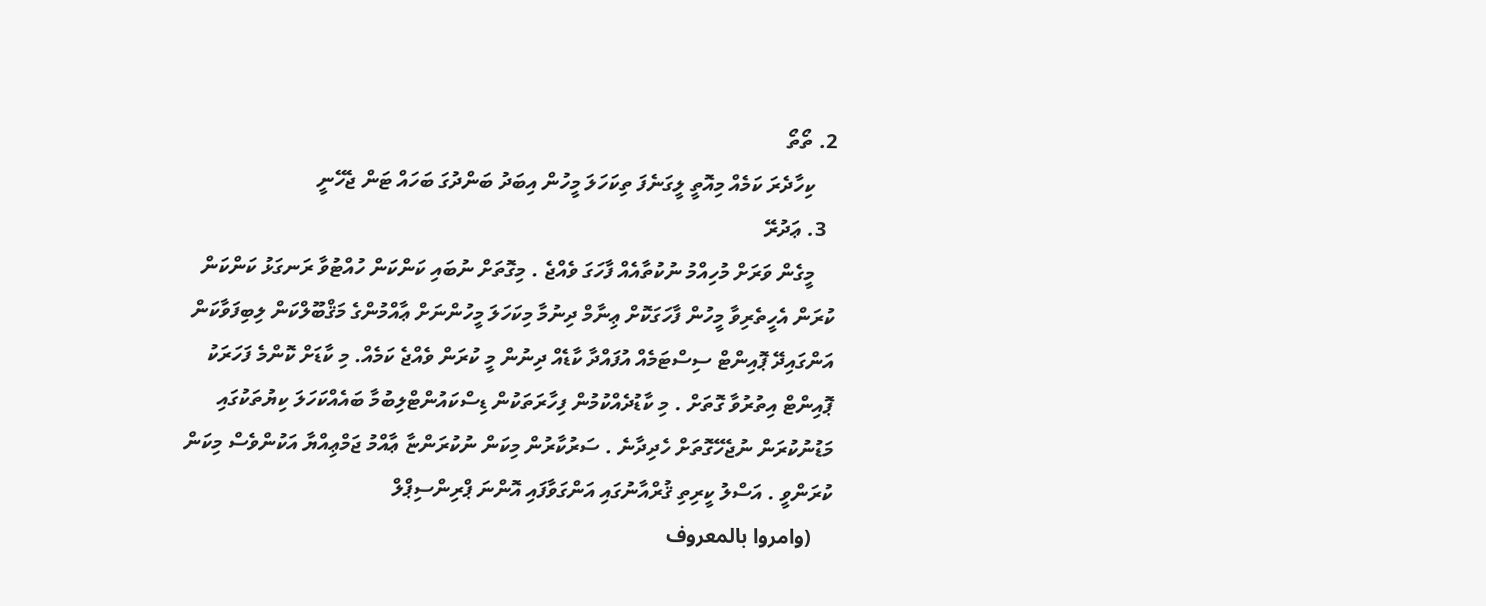2. ތޯތޯ
    ކިހާދެރަ ކަމެއް މިއޮތީ ލީގަނެފަ ތިކަހަލަ މީހުން އިބަދު ބަންދުގަ ބަހައް ޓަން ޖެހޭނީ
  3. ޢަދުރޭ
    މީގެން ވަރަށް މުހިއްމު ނުކުތާއެއް ފާހަގަ ވެއްޖެ . މިގޮތަށް ނުބައި ކަންކަން ހުއްޓުވާ ރަނގަޅު ކަންކަން ކުރަން އެހީތެރިވާ މީހުން ފާހަގަކޮށް ޢިނާމް ދިނުމާ މިކަހަލަ މީހުންނަށް ޢާއްމުންގެ މަޤްބޫލްކަން ލިބިފަވާކަން އަންގައިދޭ ޕޮއިންޓް ސިސްޓަމެއް އުފައްދާ ކާޑެއް ދިނުން މީ ކުރަން ވެއްޖެ ކަމެއް. މި ކާޑަށް ކޮންމެ ފަހަރަކު ޕޮއިންޓް އިތުރުވާ ގޮތަށް . މި ކާޑުދެއްކުމުން ފިހާރަތަކުން ޑިސްކައުންޓްލިބުމާ ބައެއްކަހަލަ ކިޔުތަކުގައި މަޑުނުކުރަން ނުޖެހޭގޮތަށް ހެދިދާނެ . ސަރުކާރުން މިކަން ނުކުރަންޏާ ޢާއްމު ޖަމްޢިއްޔާ އަކުންވެސް މިކަން ކުރަންވީ . އަސްލު ކީރިތި ޤުރްއާނުގައި އަންގަވާފައި އޮންނަ ޕްރިންސިޕްލް
    (وامروا بالمعروف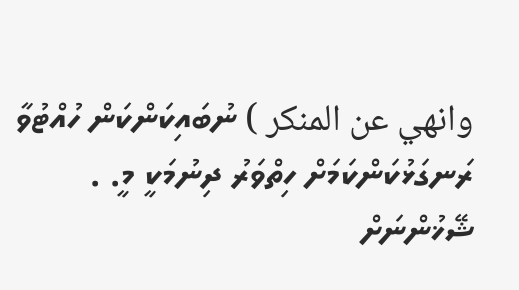وانهي عن المنكر ) ނުބައިކަންކަން ހުއްޓުވާ ރަނގަޅުކަންކަމަށް ހިތްވަރު ދިނުމަކީ މީ. . ޝޭޚުންނަށް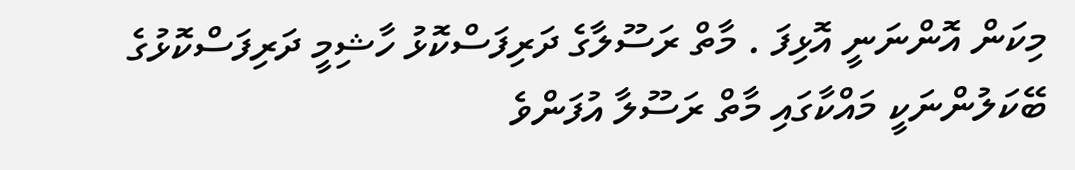މިކަން އޮންނަނީ އޮޅިފަ . މާތް ރަސޫލާގެ ދަރިފަސްކޮޅު ހާޝިމީ ދަރިފަސްކޮޅުގެ ބޭކަލުންނަކީ މައްކާގައި މާތް ރަސޫލާ އުފަންވެ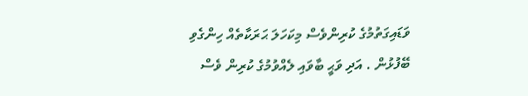ވަޑައިގަތުމުގެ ކުރިންވެސް މިކަހަލަ ޙަރަކާތެއް ހިންގެވި ބޭފުޅުން . އަދި ވަޙީ ބާވައި ލެއްވުމުގެ ކުރިން ވެސް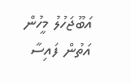އަބޫޖަހުލު މީހުން އަތުން ފައިސާ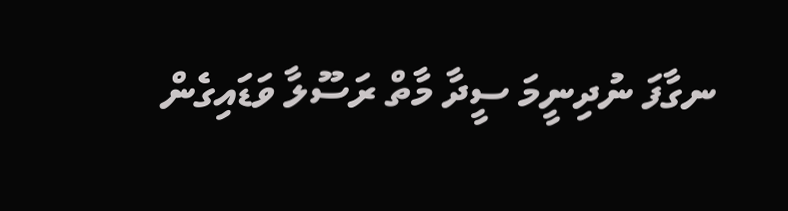ނގާފަ ނުދިނީމަ ސީދާ މާތް ރަސޫލާ ވަޑައިގެން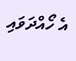އެ ހޯއްދަވައި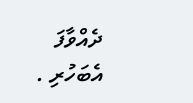ދެއްވާފަ އެބަހުރި .